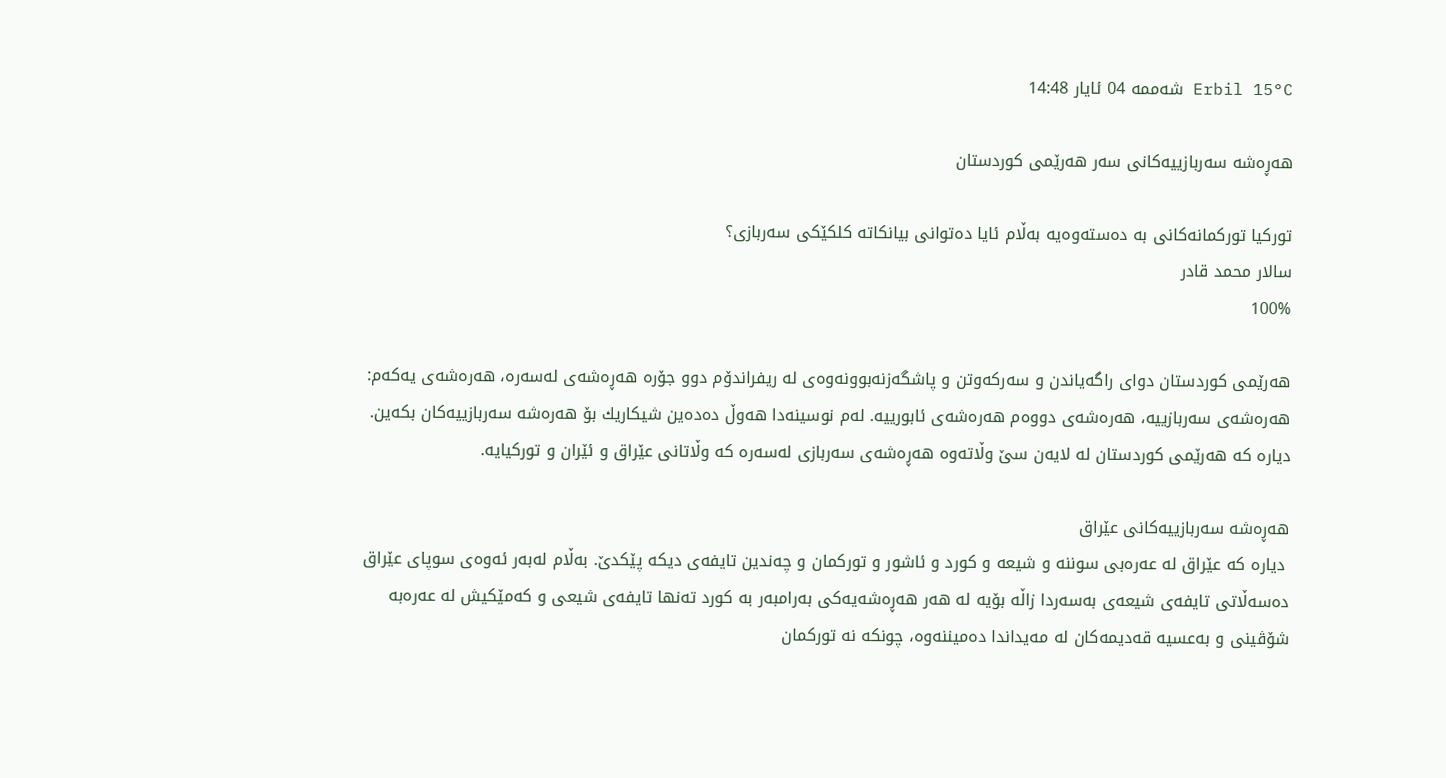Erbil 15°C شەممە 04 ئایار 14:48

هه‌ڕه‌شه‌ سه‌ربازییه‌کانی سه‌ر هه‌رێمی کوردستان

توركیا توركمانه‌كانی به‌ ده‌سته‌وه‌یه‌ به‌ڵام ئایا ده‌توانی بیانكاته‌ كلكێكی سه‌ربازی؟
سالار محمد قادر
100%

هه‌رێمی كوردستان دوای راگه‌یاندن و سه‌ركه‌وتن و پاشگه‌زنه‌بوونه‌وه‌ی له‌ ریفراندۆم دوو جۆره‌ هه‌ڕه‌شه‌ی له‌سه‌ره‌، هه‌ره‌شه‌ی یه‌كه‌م: هه‌ره‌شه‌ی سه‌ربازییه‌، هه‌ره‌شه‌ی دووه‌م هه‌ره‌شه‌ی ئابورییه‌. له‌م نوسینه‌دا هه‌وڵ ده‌ده‌ین شیكاریك بۆ هه‌ره‌شه‌ سه‌ربازییه‌كان بكه‌ین. دیاره‌ كه‌ هه‌رێمی كوردستان له‌ لایه‌ن سێ وڵاته‌وه‌ هه‌ڕه‌شه‌ی سه‌ربازی له‌سه‌ره‌ كه‌ وڵاتانی عێراق و ئێران و توركیایه‌.

هه‌ڕه‌شه‌ سه‌ربازییه‌كانی عێراق
 دیاره‌ كه‌ عێراق له‌ عه‌ره‌بی سوننه‌ و شیعه‌ و كورد و ئاشور و توركمان و چه‌ندین تایفه‌ی دیكه‌ پێكدێ. به‌ڵام له‌به‌ر ئه‌وه‌ی سوپای عێراق ده‌سه‌ڵاتی تایفه‌ی شیعه‌ی به‌سه‌ردا زاڵه‌ بۆیه‌ له‌ هه‌ر هه‌ڕه‌شه‌یه‌كی به‌رامبه‌ر به‌ كورد ته‌نها تایفه‌ی شیعی و كه‌مێكیش له‌ عه‌ره‌به‌ شۆڤینی و به‌عسیه‌ قه‌دیمه‌كان له‌ مه‌یداندا ده‌میننه‌وه‌، چونكه‌ نه‌ توركمان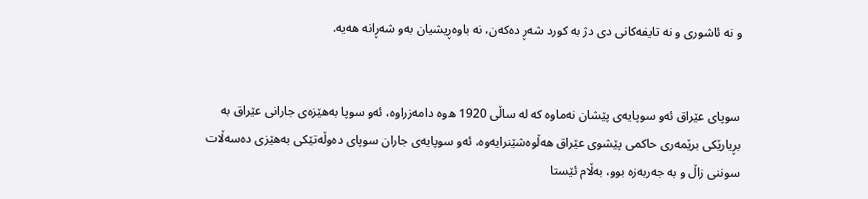و نه‌ ئاشوری و نه‌ تایفه‌كانی دی دژ به‌ كورد شه‌ڕ ده‌كه‌ن، نه‌ باوه‌ڕیشیان به‌و شه‌ڕانه‌ هه‌یه‌.


سوپای عێراق ئه‌و سوپایه‌ی پێشان نه‌ماوه‌ كه‌ له‌ ساڵی 1920 ه‌وه‌ دامه‌زراوه‌، ئه‌و سوپا به‌هێزه‌ی جارانی عێراق به‌ بڕیارێكی برێمه‌ری حاكمی پێشوی عێراق هه‌ڵوه‌شێنرایه‌وه‌، ئه‌و سوپایه‌ی جاران سوپای ده‌وڵه‌تێكی به‌هێزی ده‌سه‌ڵات سوننی زاڵ و به‌ جه‌ربه‌زه‌ بوو، به‌ڵام ئێستا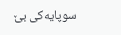سوپایه‌كی بێ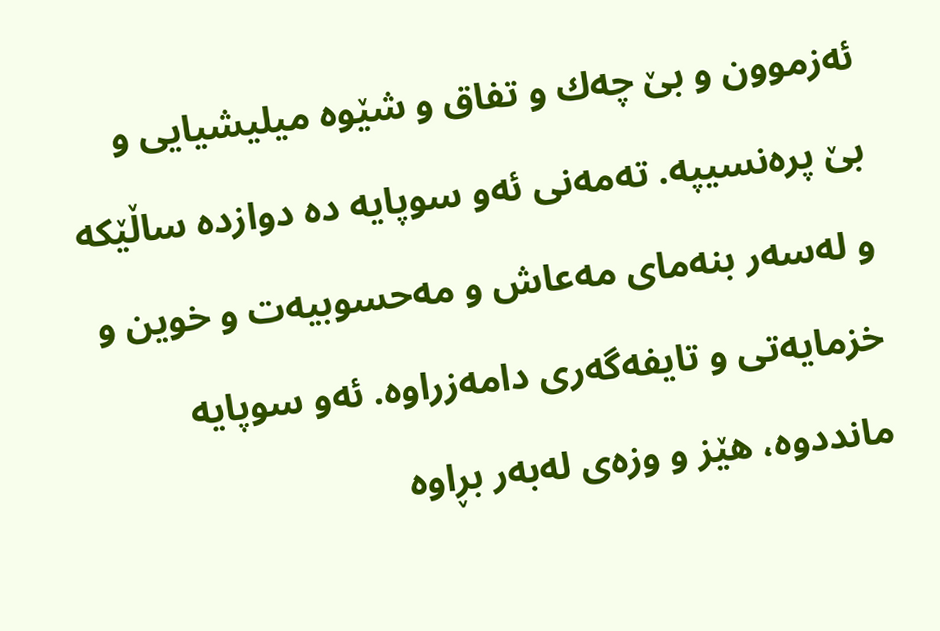ئه‌زموون و بێ چه‌ك و تفاق و شێوه‌ میلیشیایی و بێ پره‌نسیپه‌. ته‌مه‌نی ئه‌و سوپایه‌ ده‌ دوازده‌ ساڵێكه‌ و له‌سه‌ر بنه‌مای مه‌عاش و مه‌حسوبیه‌ت و خوین و خزمایه‌تی و تایفه‌گه‌ری دامه‌زراوه‌. ئه‌و سوپایه‌ مانددوه‌، هێز و وزه‌ی له‌به‌ر بڕاوه‌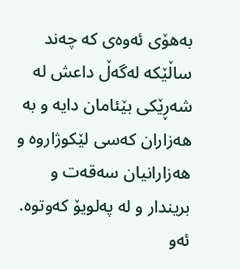به‌هۆی ئه‌وه‌ی كه‌ چه‌ند ساڵێكه‌ له‌گه‌ڵ داعش له‌ شه‌ڕێكی بێئامان دایه‌ و به‌ هه‌زاران كه‌سی لێكوژاروه‌ و هه‌زارانیان سه‌قه‌ت و بریندار و له‌ په‌لویۆ كه‌وتوه‌. ئه‌و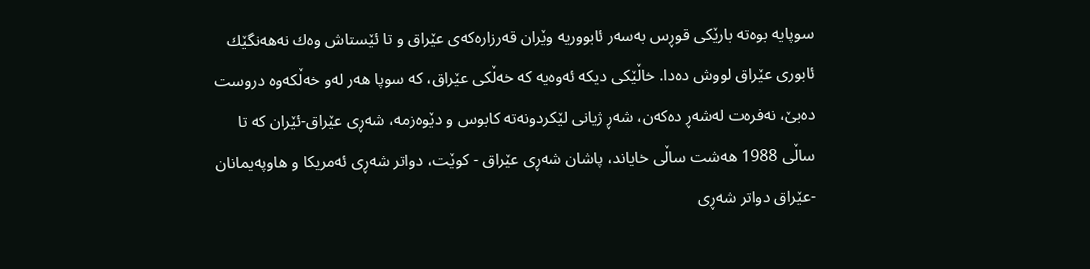سوپایه‌ بوه‌ته‌ بارێكی قوڕس به‌سه‌ر ئابووریه‌ وێران قه‌رزاره‌كه‌ی عێراق و تا ئێستاش وه‌ك نه‌هه‌نگێك ئابوری عێراق لووش ده‌دا. خاڵێكی دیكه‌ ئه‌وه‌یه‌ كه‌ خه‌ڵكی عێراق، كه‌ سوپا هه‌ر له‌و خه‌ڵكه‌وه‌ دروست ده‌بێ، نه‌فره‌ت له‌شه‌ڕ ده‌كه‌ن، شه‌ڕ ژیانی لێكردونه‌ته‌ كابوس و دێوه‌زمه‌، شه‌ڕی عێراق-ئێران كه‌ تا ساڵی 1988 هه‌شت ساڵی خایاند، پاشان شه‌ڕی عێراق - كوێت، دواتر شه‌ڕی ئه‌مریكا و هاوپه‌یمانان -عێراق دواتر شه‌ڕی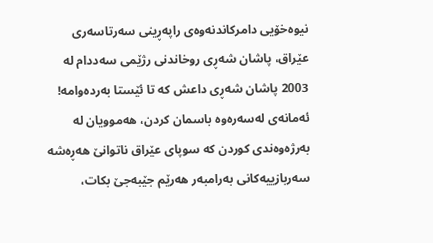نیوه‌خۆیی دامركاندنه‌وه‌ی راپه‌ڕینی سه‌رتاسه‌ری عێراق، پاشان شه‌ڕی روخاندنی رژێمی سه‌ددام له‌ 2003 پاشان شه‌ڕی داعش كه‌ تا ئێستا به‌رده‌وامه‌!
ئه‌مانه‌ی له‌سه‌ره‌وه‌ باسمان كردن، هه‌موویان له‌ به‌رژه‌وه‌ندی كوردن كه‌ سوپای عێراق ناتوانێ هه‌ڕه‌شه‌ سه‌ربازییه‌كانی به‌رامبه‌ر هه‌رێم جێبه‌جێ بكات،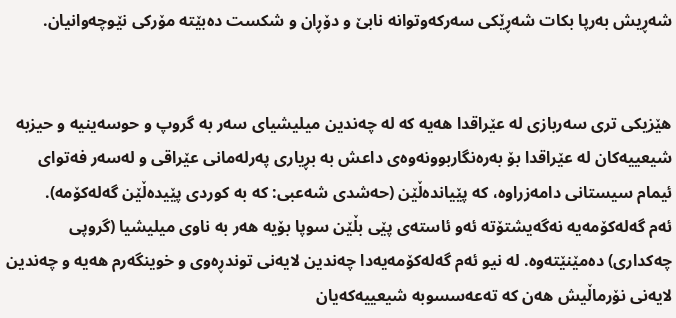شه‌ڕیش به‌رپا بكات شه‌ڕێكی سه‌ركه‌وتوانه‌ نابێ و دۆڕان و شكست ده‌بێته‌ مۆركی نێوچه‌وانیان.


هێزیكی تری سه‌ربازی له‌ عێراقدا هه‌یه‌ كه‌ له‌ چه‌ندین میلیشیای سه‌ر به‌ گروپ و حوسه‌ینیه‌ و حیزبه‌ شیعییه‌كان له‌ عێراقدا بۆ به‌ره‌نگاربوونه‌وه‌ی داعش به‌ بڕیاری په‌رله‌مانی عێراقی و له‌سه‌ر فه‌توای ئیمام سیستانی دامه‌زراوه‌، كه‌ پێیانده‌ڵێن (حه‌شدی شه‌عبی: كه‌ به‌ كوردی پێیده‌ڵێن گه‌له‌كۆمه).
ئه‌م گه‌له‌كۆمه‌یه‌ نه‌گه‌یشتۆته‌ ئه‌و ئاسته‌ی پێی بڵێن سوپا بۆیه‌ هه‌ر به‌ ناوی میلیشیا (گروپی چه‌كداری) ده‌مێنێته‌وه‌. له‌ نیو ئه‌م گه‌له‌كۆمه‌یه‌دا چه‌ندین لایه‌نی توندڕه‌وی و خوینگه‌رم هه‌یه‌ و چه‌ندین لایه‌نی نۆرماڵیش هه‌ن كه‌ ته‌عه‌سسوبه‌ شیعییه‌كه‌یان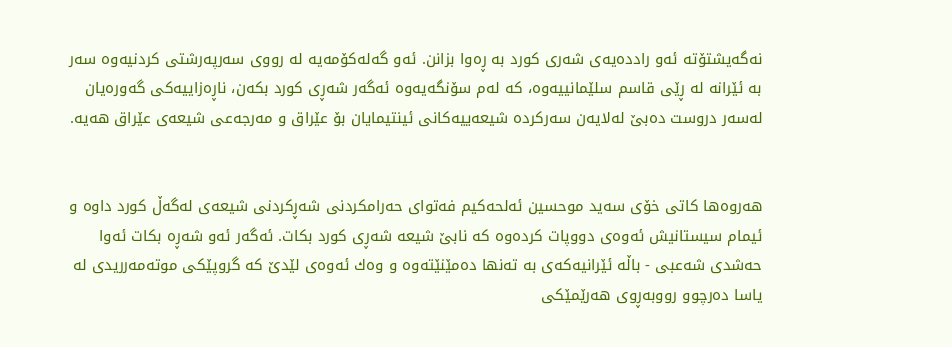نه‌گه‌یشتۆته‌ ئه‌و رادده‌یه‌ی شه‌ری كورد به‌ ڕه‌وا بزانن. ئه‌و گه‌له‌كۆمه‌یه‌ له‌ رووی سه‌رپه‌رشتی كردنیه‌وه‌ سه‌ر به‌ ئێرانه‌ له‌ ڕێی قاسم سلێمانییه‌وه‌، كه‌ له‌م سۆنگه‌یه‌وه‌ ئه‌گه‌ر شه‌ڕی كورد بكه‌ن، ناڕه‌زاییه‌كی گه‌وره‌یان له‌سه‌ر دروست ده‌بێ له‌لایه‌ن سه‌ركرده‌ شیعه‌ییه‌كانی ئینتیمایان بۆ عێراق و مه‌رجه‌عی شیعه‌ی عێراق هه‌یه‌.


هه‌روه‌ها كاتی خۆی سه‌ید موحسین ئه‌لحه‌كیم فه‌توای حه‌رامكردنی شه‌ڕكردنی شیعه‌ی له‌گه‌ڵ كورد داوه‌ و ئیمام سیستانیش ئه‌وه‌ی دووپات كرده‌وه‌ كه‌ نابێ شیعه‌ شه‌ڕی كورد بكات. ئه‌گه‌ر ئه‌و شه‌ڕه‌ بكات ئه‌وا حه‌شدی شه‌عبی - باڵه‌ ئێرانیه‌كه‌ی به‌ ته‌نها ده‌مێنێته‌وه‌ و وه‌ك ئه‌وه‌ی لێدێ كه‌ گروپێكی موته‌مه‌رریدی له‌ یاسا ده‌رچوو رووبه‌ڕوی هه‌رێمێكی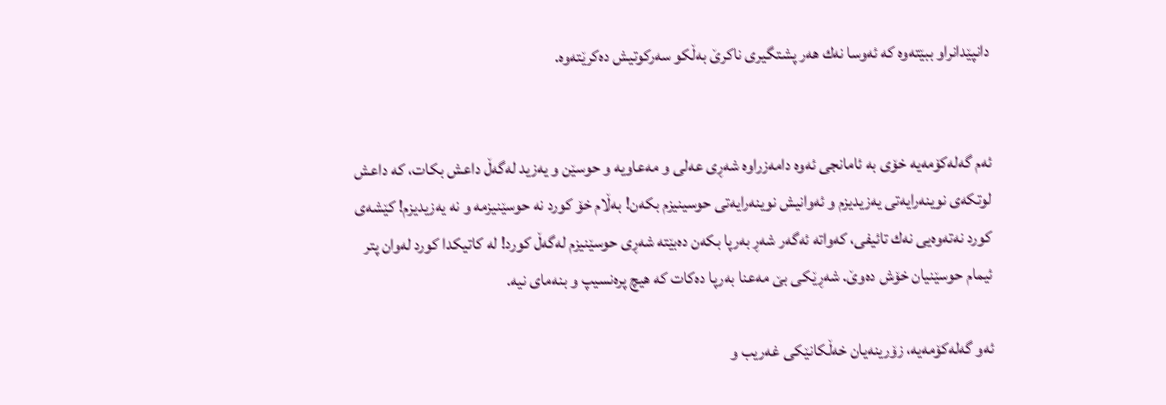دانپێدانراو ببێته‌وه‌ كه‌ ئه‌وسا نه‌ك هه‌ر پشتگیری ناكرێ به‌ڵكو سه‌ركوتیش ده‌كرێته‌وه‌.


ئه‌م گه‌له‌كۆمه‌یه‌ خۆی به‌ ئامانجی ئه‌وه‌ دامه‌زراوه‌ شه‌ڕی عه‌لی و مه‌عاویه‌ و حوسێن و یه‌زید له‌گه‌ڵ داعش بكات، كه‌ داعش لوتكه‌ی نوینه‌رایه‌تی یه‌زیدیزم و ئه‌وانیش نوینه‌رایه‌تی حوسینیزم بكه‌ن! به‌ڵام خۆ كورد نه‌ حوسێنیزمه‌ و نه‌ یه‌زیدیزم! كێشه‌ی كورد نه‌ته‌وه‌یی نه‌ك تائیفی، كه‌واته‌ ئه‌گه‌‌ر شه‌ڕ به‌رپا بكه‌ن ده‌بێته‌ شه‌ڕی حوسێنیزم له‌گه‌ڵ كورد! له‌ كاتیكدا كورد له‌وان پتر ئیمام حوسێنیان خۆش ده‌وێ. شه‌ڕێكی بێ مه‌عنا به‌رپا ده‌كات كه‌ هیچ پره‌نسیپ و بنه‌مای نیه‌.

ئه‌و گه‌له‌كۆمه‌یه‌، زۆرینه‌یان خه‌ڵكانێكی غه‌ریب و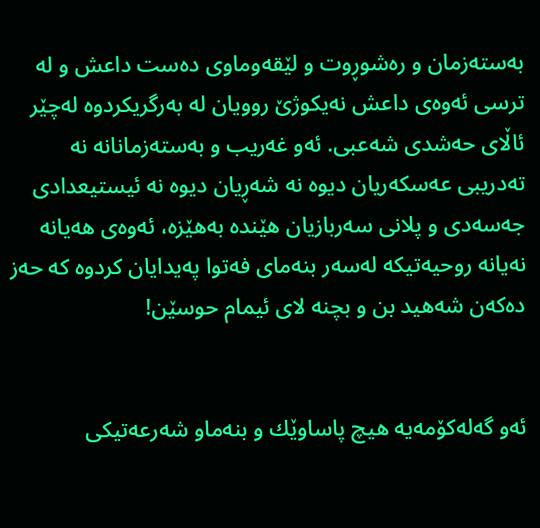به‌سته‌زمان و ره‌شوڕوت و لێقه‌وماوی ده‌ست داعش و له‌ ترسی ئه‌وه‌ی داعش نه‌یكوژێ روویان له‌ به‌رگریكردوه‌ له‌چێر ئاڵای حه‌شدی شه‌عبی. ئه‌و غه‌ریب و به‌سته‌زمانانه‌ نه‌ ته‌دریبی عه‌سكه‌ریان دیوه‌ نه‌ شه‌ڕیان دیوه‌ نه‌ ئیستیعدادی جه‌سه‌دی و پلانی سه‌ربازیان هێنده‌ به‌هێزه‌، ئه‌وه‌ی هه‌یانه‌ نه‌یانه‌ روحیه‌تیكه‌ له‌سه‌ر بنه‌مای فه‌توا په‌یدایان كردوه‌ كه‌ حه‌ز ده‌كه‌ن شه‌هید بن و بچنه‌ لای ئیمام حوسێن!


ئه‌و گه‌له‌كۆمه‌یه‌ هیچ پاساوێك و بنه‌ماو شه‌رعه‌تیكی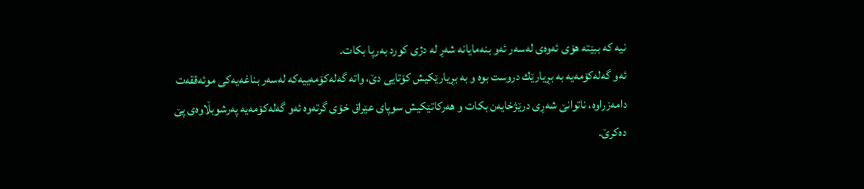نیه‌ كه‌ ببێته‌ هۆی ئه‌وه‌ی له‌سه‌ر ئه‌و بنه‌مایانه‌ شه‌ڕ له‌ دژی كورد به‌رپا بكات.
ئه‌و گه‌له‌كۆمه‌یه‌ به‌ بڕیارێك دروست بوه‌ و به‌ بڕیارێكیش كۆتایی دێ، واته‌ گه‌له‌كۆمه‌ییه‌كه‌ له‌سه‌ر بناغه‌یه‌كی موئه‌ققه‌ت دامه‌زراوه‌، ناتوانێ شه‌ڕی درێژخایه‌ن بكات و هه‌ركاتێكیش سوپای عێراق خۆی گرته‌وه‌ ئه‌و گه‌له‌كۆمه‌یه‌ په‌رشوبڵاوه‌ی پێ ده‌كرێ.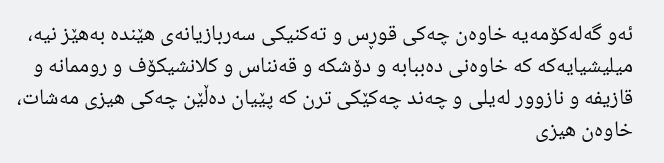ئه‌و گه‌له‌كۆمه‌یه‌ خاوه‌ن چه‌كی قوڕس و ته‌كنیكی سه‌ربازیانه‌ی هێنده‌ به‌هێز نیه‌، میلیشیایه‌كه‌ كه‌ خاوه‌نی ده‌ببابه‌ و دۆشكه‌ و قه‌نناس و كلانشیكۆف و روممانه‌ و قازیفه‌ و نازوور له‌یلی و چه‌ند چه‌كێكی ترن كه‌ پێیان ده‌ڵێن چه‌كی هیزی مه‌شات، خاوه‌ن هیزی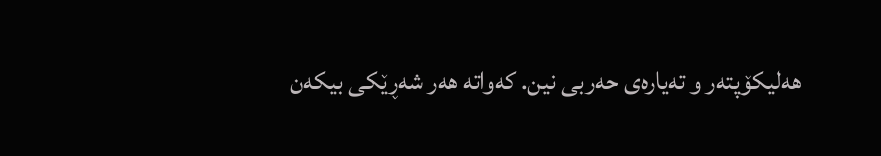هه‌لیكۆپته‌ر و ته‌یاره‌ی حه‌ربی نین. كه‌واته‌ هه‌ر شه‌ڕێكی بیكه‌ن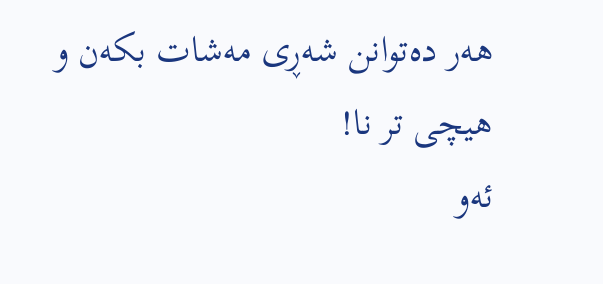هه‌ر ده‌توانن شه‌ڕی مه‌شات بكه‌ن و هیچی تر نا!
ئه‌و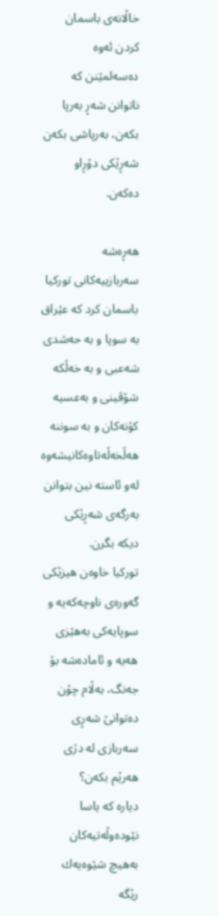خاڵانه‌ی باسمان كردن ئه‌وه‌ ده‌سه‌لمێنن كه‌ ناتوانن شه‌ڕ به‌رپا بكه‌ن، به‌رپاشی بكه‌ن شه‌ڕێكی دۆڕاو ده‌كه‌ن.

هه‌ڕه‌شه‌ سه‌ربازییه‌كانی توركیا
باسمان كرد كه‌ عێراق به‌ سوپا و به‌ حه‌شدی شه‌عبی و به‌ خه‌ڵكه‌ شۆڤینی و به‌عسیه‌ كۆنه‌كان و به‌ سوننه‌ هه‌ڵخه‌ڵه‌تاوه‌كانیشه‌وه‌ له‌و ئاسته‌ نین بتوانن به‌رگه‌ی شه‌ڕێكی دیكه‌ بگرن.
توركیا خاوه‌ن هیزێكی گه‌وره‌ی ناوچه‌كه‌یه‌ و سوپایه‌كی به‌هێزی هه‌یه‌ و ئاماده‌شه‌ بۆ جه‌نگ، به‌ڵام چۆن ده‌توانێ شه‌ڕی سه‌ربازی له‌ دژی هه‌رێم بكه‌ن؟
دیاره‌ كه‌ یاسا نێوده‌وڵه‌تیه‌كان به‌هیچ شێوه‌یه‌ك رێگه‌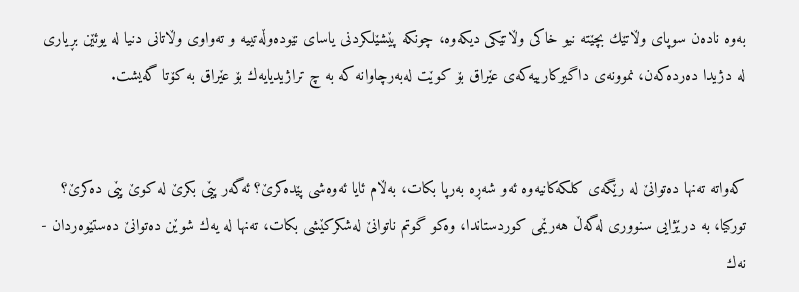به‌وه‌ ناده‌ن سوپای وڵاتێك بچێته‌ نیو خاكی وڵاتێكی دیكه‌وه‌‌، چونكه‌ پێشێلكردنی یاسای نێوده‌وڵه‌تییه‌ و ته‌واوی وڵاتانی دنیا له‌ یوئێن بڕیاری له‌ دژیدا ده‌رده‌كه‌ن، نموونه‌ی داگیركارییه‌كه‌ی عێراق بۆ كوێت له‌به‌رچاوانه‌ كه‌ به‌ چ تراژیدیایه‌ك بۆ عێراق به‌ كۆتا گه‌یشت.


كه‌واته‌ ته‌نها ده‌توانێ له‌ رێگه‌ی كلكه‌كانیه‌وه‌ ئه‌و شه‌ڕه‌ به‌رپا بكات، به‌ڵام ئایا ئه‌وه‌شی پێده‌كرێ؟ ئه‌گه‌ر پێی بكرێ له‌ كوێ پێی ده‌كرێ؟
توركیا، به‌ درێژایی سنووری له‌گه‌ڵ هه‌رێمی كوردستاندا، وه‌كو گوتم ناتوانێ له‌شكركێشی بكات، ته‌نها له‌ یه‌ك شوێن ده‌توانێ ده‌ستێوه‌ردان - نه‌ك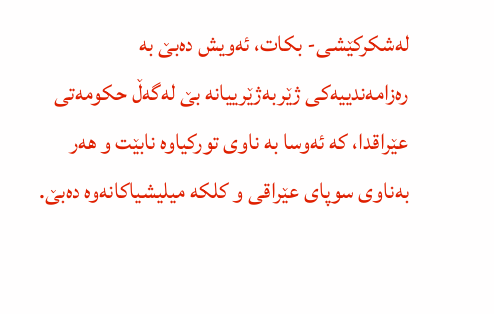له‌شكركێشی- بكات، ئه‌ویش ده‌بێ به‌ ره‌زامه‌ندییه‌كی ژێربه‌ژێرییانه‌ بێ له‌گه‌ڵ حكومه‌تی عێراقدا، كه‌ ئه‌وسا به‌ ناوی توركیاوه‌ نابێت و هه‌ر به‌ناوی سوپای عێراقی و كلكه‌ میلیشیاكانه‌وه‌ ده‌بێ.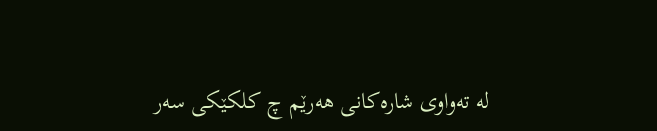له‌ ته‌واوی شاره‌كانی هه‌رێم چ كلكێكی سه‌ر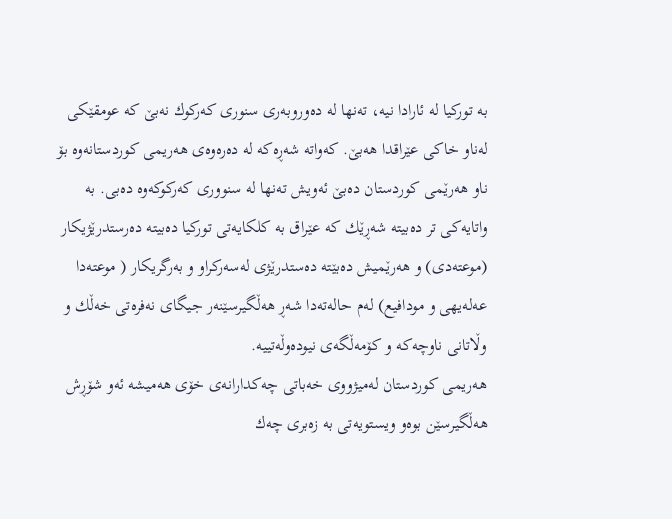به‌ توركیا له‌ ئارادا نیه‌، ته‌نها له‌ ده‌وروبه‌ری سنوری كه‌ركوك نه‌بێ كه‌ عومقێكی له‌ناو خاكی عێراقدا هه‌بێ. كه‌واته‌ شه‌ڕه‌كه‌ له‌ ده‌ره‌وه‌ی هه‌ریمی كوردستانه‌وه‌ بۆ ناو هه‌رێمی كوردستان ده‌بێ ئه‌ویش ته‌نها له‌ سنووری كه‌ركوكه‌وه‌ ده‌بی. به‌ واتایه‌كی تر ده‌بیته‌ شه‌ڕێك كه‌ عێراق به‌ كلكایه‌تی توركیا ده‌بیته‌ ده‌رستدرێژیكار (موعته‌دی) و هه‌رێمیش ده‌بێته‌ ده‌ستدرێژی له‌سه‌ركراو و به‌رگریكار ( موعته‌دا عه‌له‌یهی و مودافیع) له‌م حاله‌ته‌دا شه‌ڕ هه‌ڵگیرسێنه‌ر جیگای نه‌فره‌تی خه‌ڵك و وڵاتانی ناوچه‌كه‌ و كۆمه‌ڵگه‌ی نیوده‌وڵه‌تییه‌.
هه‌ریمی كوردستان له‌میژووی خه‌باتی چه‌كدارانه‌ی خۆی هه‌میشه‌ ئه‌و شۆڕش هه‌ڵگیرسێن بوه‌و ویستویه‌تی به‌ زه‌بری چه‌ك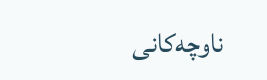ناوچه‌كانی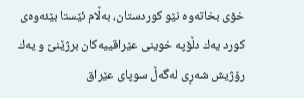خۆی بخاته‌وه‌ نێو كوردستان، به‌ڵام ئێستا بێئه‌وه‌ی كورد یه‌ك دڵۆپه‌ خوینی عێراقییه‌كان برژێنێ و یه‌ك رۆژیش شه‌ڕی له‌گه‌ڵ سوپای عێراق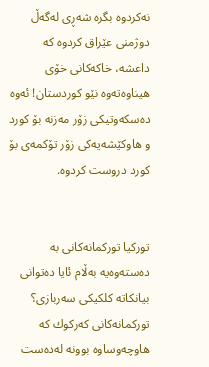نه‌كردوه‌ بگره‌ شه‌ڕی له‌گه‌ڵ دوژمنی عێراق كردوه‌ كه‌ داعشه‌، خاكه‌كانی خۆی هیناوه‌ته‌وه‌ نێو كوردستان! ئه‌وه‌ ده‌سكه‌وتیكی زۆر مه‌زنه‌ بۆ كورد و هاوكێشه‌یه‌كی زۆر تۆكمه‌ی بۆ كورد دروست كردوه‌.


توركیا توركمانه‌كانی به‌ ده‌سته‌وه‌یه‌ به‌ڵام ئایا ده‌توانی بیانكاته‌ كلكیكی سه‌ربازی؟ توركمانه‌كانی كه‌ركوك كه‌ هاوچه‌وساوه‌ بوونه‌ له‌ده‌ست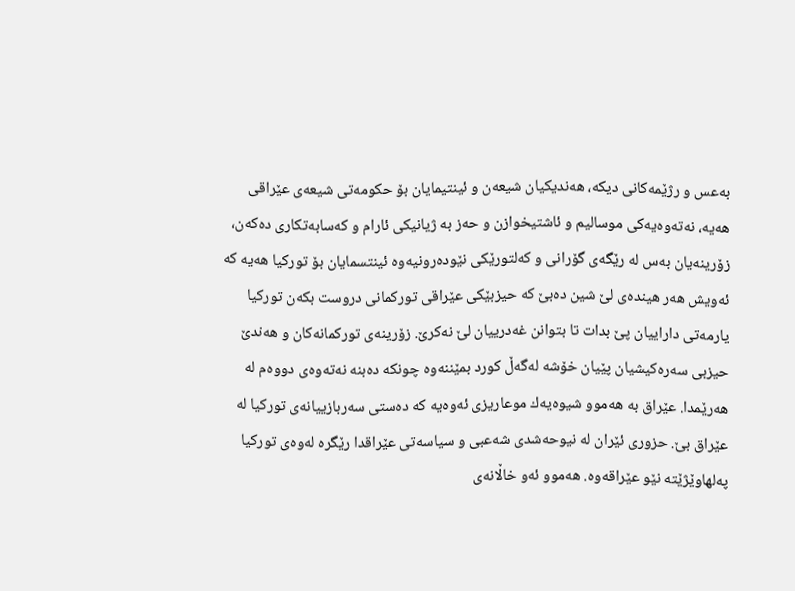به‌عس و رژێمه‌كانی دیكه‌، هه‌ندیكیان شیعه‌ن و ئینتیمایان بۆ حكومه‌تی شیعه‌ی عێراقی هه‌یه‌، نه‌ته‌وه‌یه‌كی موسالیم و ئاشتیخوازن و حه‌ز به‌ ژیانیكی ئارام و كه‌سابه‌تكاری ده‌كه‌ن، زۆرینه‌یان به‌س له‌ رێگه‌ی گۆرانی و كه‌لتورێكی نێوده‌رونیه‌وه‌ ئینتسمایان بۆ توركیا هه‌یه‌ كه‌ ئه‌ویش هه‌ر هینده‌ی لێ شین ده‌بێ كه‌ حیزبێكی عێراقی توركمانی دروست بكه‌ن توركیا یارمه‌تی داراییان پێ بدات تا بتوانن غه‌درییان لێ نه‌كرێ. زۆرینه‌ی توركمانه‌كان و هه‌ندێ حیزبی سه‌ره‌كیشیان پێیان خۆشه‌ له‌گه‌ڵ كورد بمێننه‌وه‌ چونكه‌ ده‌بنه‌ نه‌ته‌وه‌ی دووه‌م له‌ هه‌رێمدا. عێراق به‌ هه‌موو شیوه‌یه‌ك موعاریزی ئه‌وه‌یه‌ كه‌ ده‌ستی سه‌ربازییانه‌ی توركیا له‌ عێراق بێ. حزوری ئێران له‌ نیوحه‌شدی شه‌عبی و سیاسه‌تی عێراقدا رێگره‌ له‌وه‌ی توركیا په‌لهاوێژێته‌ نێو عێراقه‌وه‌. هه‌موو ئه‌و خاڵانه‌ی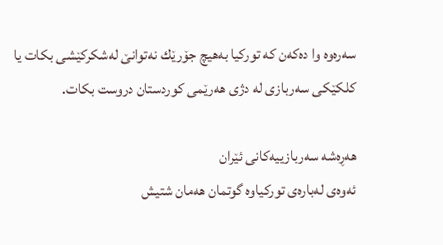سه‌ره‌وه‌ وا ده‌كه‌ن كه‌ توركیا به‌هیچ جۆرێك نه‌توانێ له‌شكركێشی بكات یا كلكێكی سه‌ربازی له‌ دژی هه‌رێمی كوردستان دروست بكات.

هه‌ڕه‌شه‌ سه‌ربازییه‌كانی ئێران
ئه‌وه‌ی له‌باره‌ی توركیاوه‌ گوتمان هه‌مان شتیش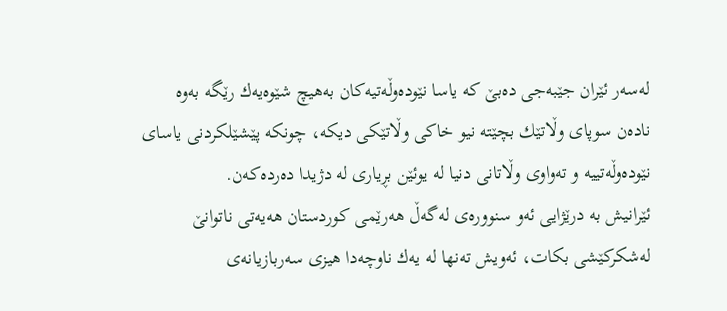له‌سه‌ر ئێران جێبه‌جی ده‌بێ كه‌ یاسا نێوده‌وڵه‌تیه‌كان به‌هیچ شێوه‌یه‌ك رێگه‌ به‌وه‌ ناده‌ن سوپای وڵاتێك بچێته‌ نیو خاكی وڵاتێكی دیكه‌، چونكه‌ پێشێلكردنی یاسای نێوده‌وڵه‌تییه‌ و ته‌واوی وڵاتانی دنیا له‌ یوئێن بڕیاری له‌ دژیدا ده‌رده‌كه‌ن.
ئێرانیش به‌ درێژایی ئه‌و سنووره‌ی له‌گه‌ڵ هه‌رێمی كوردستان هه‌یه‌تی ناتوانێ له‌شكركێشی بكات، ئه‌ویش ته‌نها له‌ یه‌ك ناوچه‌دا هیزی سه‌ربازیانه‌ی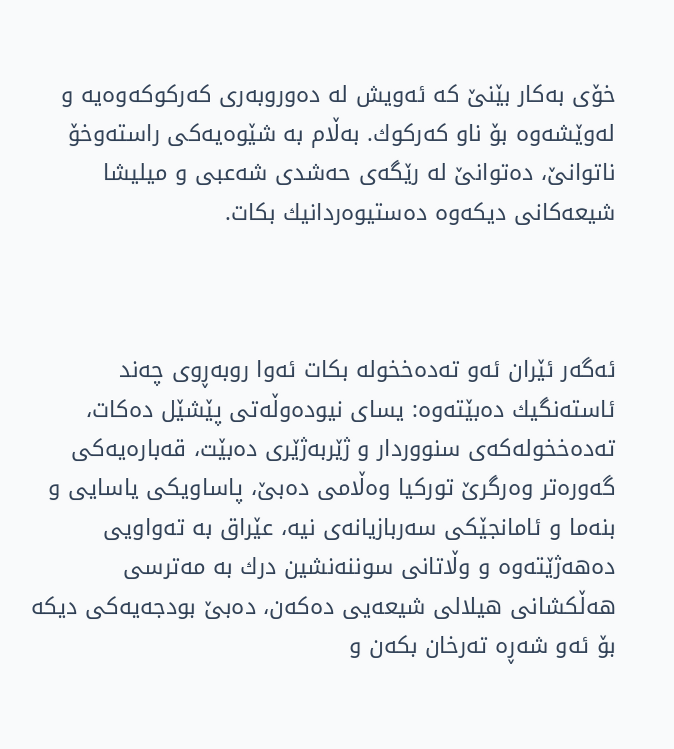خۆی به‌كار بێنێ كه‌ ئه‌ویش له‌ ده‌وروبه‌ری كه‌ركوكه‌وه‌یه‌ و له‌وێشه‌وه‌ بۆ ناو كه‌ركوك. به‌ڵام به‌ شێوه‌یه‌كی راسته‌وخۆ ناتوانێ، ده‌توانێ له‌ رێگه‌ی حه‌شدی شه‌عبی و میلیشا شیعه‌كانی دیكه‌وه‌ ده‌ستیوه‌ردانیك بكات.



ئه‌گه‌ر ئێران ئه‌و ته‌ده‌خخوله‌ بكات ئه‌وا روبه‌ڕوی چه‌ند ئاسته‌نگیك ده‌بێته‌وه‌: یسای نیوده‌وڵه‌تی پێشێل ده‌كات، ته‌ده‌خخوله‌كه‌ی سنووردار و ژێربه‌ژێری ده‌بێت، قه‌باره‌یه‌كی گه‌وره‌تر وه‌رگرێ توركیا وه‌ڵامی ده‌بێ، پاساویكی یاسایی و بنه‌ما و ئامانجێكی سه‌ربازیانه‌ی نیه‌، عێراق به‌ ته‌واویی ده‌هه‌ژێته‌وه‌ و وڵاتانی سوننه‌نشین درك به‌ مه‌ترسی هه‌ڵكشانی هیلالی شیعه‌یی ده‌كه‌ن، ده‌بێ بودجه‌یه‌كی دیكه‌ بۆ ئه‌و شه‌ڕه‌ ته‌رخان بكه‌ن و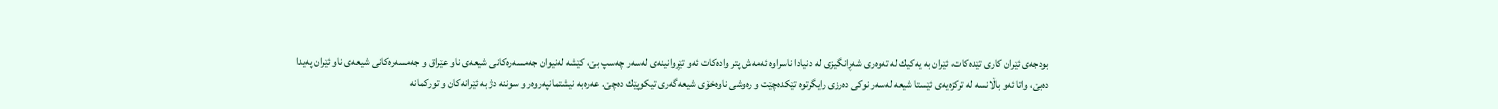بودجه‌ی ئێران كاری تێده‌كات، ئێران به‌ یه‌كیك له‌ ته‌وه‌ری شه‌ڕانگیزی له‌ دنیادا ناسراوه‌ ئه‌مه‌ش پتر واده‌كات ئه‌و تێڕوانینه‌ی له‌سه‌ر چه‌سپ بێ، كێشه‌ له‌نیوان جه‌مسه‌ره‌كانی شیعه‌ی ناو عێراق و جه‌مسه‌ره‌كانی شیعه‌ی ناو ئێران په‌یدا ده‌بێ، واتا ئه‌و باڵانسه‌ له‌ تركزه‌یه‌ی ئێستا شیعه‌ له‌سه‌ر نوكی ده‌رزی رایگرتوه‌ تێكده‌چێت و ره‌وشی ناوه‌خۆی شیعه‌گه‌ری تیكوپێك ده‌چێ. عه‌ره‌به‌ نیشتمانپه‌روه‌ر و سوننه‌ دژ به‌ ئێرانه‌كان و توركمانه‌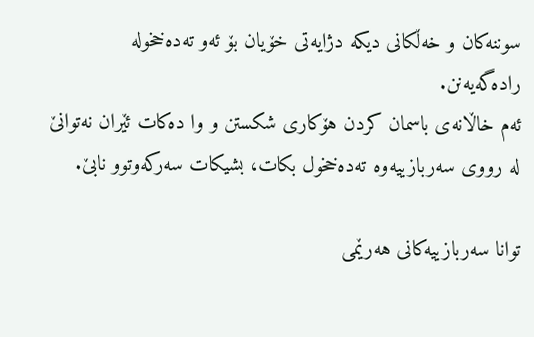سوننه‌كان و خه‌ڵكانی دیكه‌ دژایه‌تی خۆیان بۆ ئه‌و ته‌ده‌خخوله‌ راده‌گه‌یه‌نن.
ئه‌م خاڵانه‌ی باسمان كردن هۆكاری شكستن و وا ده‌كات ئێران نه‌توانێ له‌ رووی سه‌ربازییه‌وه‌ ته‌ده‌خخول بكات، بشیكات سه‌ركه‌وتوو نابێ.

توانا سه‌ربازییه‌كانی هه‌رێمی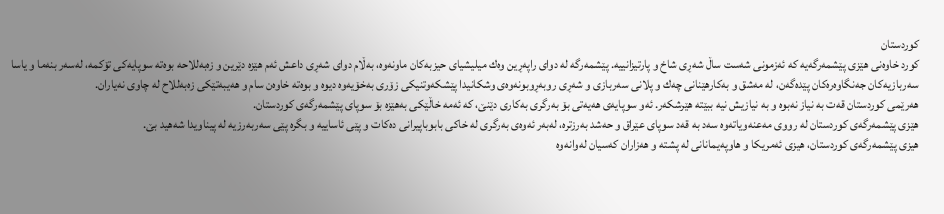كوردستان
كورد خاوه‌نی هێزی پێشمه‌رگه‌یه‌ كه‌ ئه‌زمونی شه‌ست ساڵ شه‌ڕی شاخ و پارتیزانییه‌. پێشمه‌رگه‌ له‌ دوای راپه‌ڕین وه‌ك میلیشیای حیزبه‌كان ماونه‌وه‌، به‌ڵام دوای شه‌ڕی داعش ئه‌م هێزه‌ دێرین و زه‌به‌للاحه‌ بوه‌ته‌ سوپایه‌كی تۆكمه‌، له‌سه‌ر بنه‌ما و یاسا سه‌ربازیه‌كان جه‌نگاوه‌ره‌كان پێده‌گه‌ن، له‌ مه‌شق و به‌كارهێنانی چه‌ك و پلانی سه‌ربازی و شه‌ڕی روبه‌ڕوبونه‌وه‌ی وشكانیدا پێشكه‌وتنیكی زۆری به‌خۆیه‌وه‌ دیوه‌ و بوه‌ته‌ خاوه‌ن سام و هه‌یبه‌تێكی زه‌به‌للاح له‌ چاوی نه‌یاران.
هه‌رێمی كوردستان قه‌ت به‌ نیاز نه‌بوه‌ و به‌ نیازیش نیه‌ ببێته‌ هێرشكه‌ر. ئه‌و سوپایه‌ی هه‌یه‌تی بۆ به‌رگری به‌كاری دێنێ، كه‌ ئه‌مه‌ خاڵێكی به‌هێزه‌ بۆ سوپای پێشمه‌رگه‌ی كوردستان.
هێزی پێشمه‌رگه‌ی كوردستان له‌ رووی مه‌عنه‌ویاته‌وه‌ سه‌د به‌ قه‌د سوپای عێراق و حه‌شد به‌رزتره‌، له‌به‌ر ئه‌وه‌ی به‌رگری له‌ خاكی بابوباپیرانی ده‌كات و پێی ئاساییه‌ و بگره‌ پێی سه‌ربه‌رزیه‌ له‌ پیناویدا شه‌هید بێ.
هیزی پێشمه‌رگه‌ی كوردستان، هیزی ئه‌مریكا و هاوپه‌یمانانی له‌ پشته‌ و هه‌زاران كه‌سیان له‌وانه‌وه‌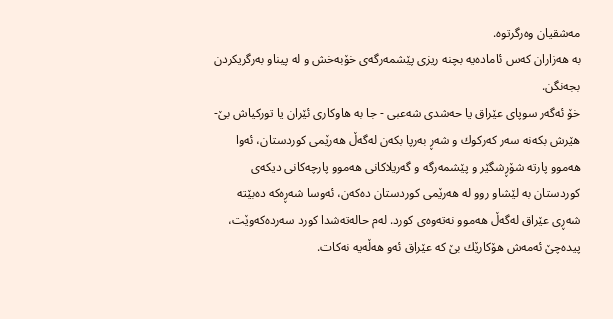مه‌شقیان وه‌رگرتوه‌.
به‌ هه‌زاران كه‌س ئاماده‌یه‌ بچنه‌ ریزی پێشمه‌رگه‌ی خۆبه‌خش و له‌ پیناو به‌رگریكردن بجه‌نگن.
خۆ ئه‌گه‌ر سوپای عێراق یا حه‌شدی شه‌عبی - جا به‌ هاوكاری ئێران یا توركیاش بێ- هێرش بكه‌نه‌ سه‌ر كه‌ركوك و شه‌ڕ به‌رپا بكه‌ن له‌گه‌ڵ هه‌رێمی كوردستان، ئه‌وا هه‌موو پارته‌ شۆڕشگێر و پێشمه‌رگه‌ و گه‌ریلاكانی هه‌موو پارچه‌كانی دیكه‌ی كوردستان به‌ لێشاو روو له‌ هه‌رێمی كوردستان ده‌كه‌ن، ئه‌وسا شه‌ڕه‌كه‌ ده‌بێته‌ شه‌ڕی عێراق له‌گه‌ڵ هه‌موو نه‌ته‌وه‌ی كورد. له‌م حاله‌ته‌شدا كورد سه‌رده‌كه‌وێت، پیده‌چێ ئه‌مه‌ش هۆكارێك بێ كه‌ عێراق ئه‌و هه‌ڵه‌یه‌ نه‌كات.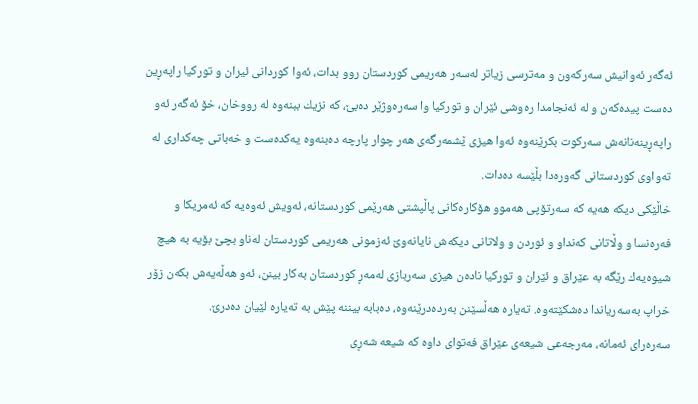ئه‌گه‌ر ئه‌وانیش سه‌ركه‌ون و مه‌ترسی زیاتر له‌سه‌ر هه‌ریمی كوردستان روو بدات، ئه‌وا كوردانی ئیران و توركیا راپه‌ڕین ده‌ست پیده‌كه‌ن و له‌ ئه‌نجامدا ره‌وشی ئێران و توركیا وا سه‌ره‌وژێر ده‌بێ، كه‌ نزیك ببنه‌وه‌ له‌ رووخان، خۆ ئه‌گه‌ر ئه‌و راپه‌ڕینه‌نانه‌ش سه‌ركوت بكرێنه‌وه‌ ئه‌وا هیزی ێشمه‌رگه‌ی هه‌ر چوار پارچه‌ ده‌بنه‌وه‌ یه‌كده‌ست و خه‌باتی چه‌كداری له‌ ته‌واوی كوردستانی گه‌وره‌دا بڵێسه‌ ده‌دات.
خاڵێكی دیكه‌ هه‌یه‌ كه‌ سه‌رتۆپی هه‌موو هۆكاره‌كانی پاڵپشتی هه‌رێمی كوردستانه‌، ئه‌ویش ئه‌وه‌یه‌ كه‌ ئه‌مریكا و فه‌ره‌نسا و وڵاتانی كه‌نداو و ئوردن و ولاتانی دیكه‌ش نایانه‌وێ ئه‌زمونی هه‌ریمی كوردستان له‌ناو بچێ بۆیه‌ به‌ هیچ شیوه‌یه‌ك رێگه‌ به‌ عێراق و ئێران و توركیا ناده‌ن هیزی سه‌ربازی له‌مه‌ڕ كوردستان به‌كار بینن، ئه‌و هه‌ڵه‌یه‌ش بكه‌ن زۆر خراپ به‌سه‌ریاندا ده‌شكێته‌وه‌. ته‌یاره‌ هه‌ڵسێنن به‌رده‌درێنه‌وه‌، ده‌بابه‌ بیننه‌ پێش به‌ ته‌یاره‌ لێیان ده‌درێ.
سه‌ره‌رای ئه‌مانه‌، مه‌رجه‌عی شیعه‌ی عێراق فه‌توای داوه‌ كه‌ شیعه‌ شه‌ڕی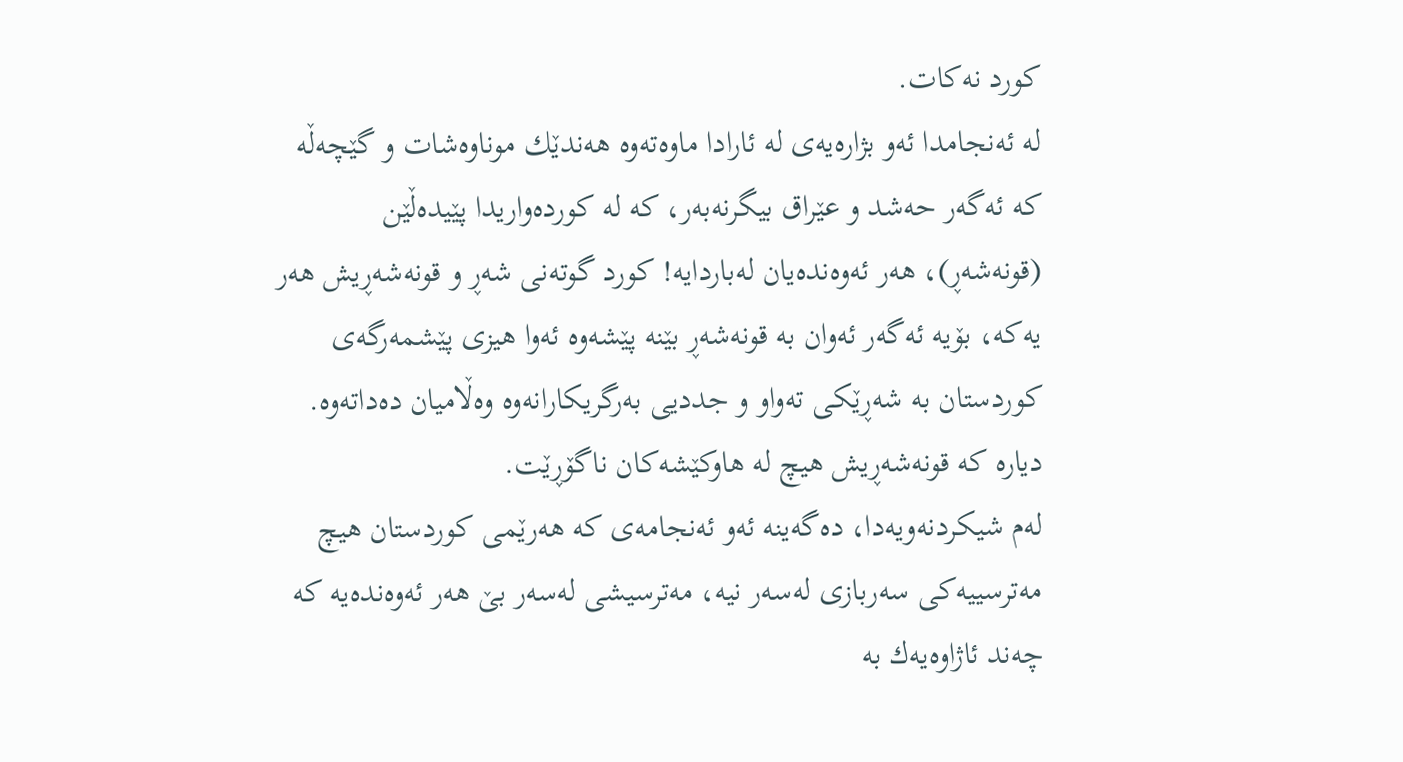كورد نه‌كات.
له‌ ئه‌نجامدا ئه‌و بژاره‌یه‌ی له‌ ئارادا ماوه‌ته‌وه‌ هه‌ندێك موناوه‌شات و گێچه‌ڵه‌ كه‌ ئه‌گه‌ر حه‌شد و عێراق بیگرنه‌به‌ر، كه‌ له‌ كورده‌واریدا پێیده‌ڵێن (قونه‌شه‌ڕ)، هه‌ر ئه‌وه‌نده‌یان له‌باردایه‌! كورد گوته‌نی شه‌ڕ و قونه‌شه‌ڕیش هه‌ر یه‌كه‌، بۆیه‌ ئه‌گه‌ر ئه‌وان به‌ قونه‌شه‌ڕ بێنه‌ پێشه‌وه‌ ئه‌وا هیزی پێشمه‌رگه‌ی كوردستان به‌ شه‌ڕێكی ته‌واو و جددیی به‌رگریكارانه‌وه‌ وه‌ڵامیان ده‌داته‌وه‌. دیاره‌ كه‌ قونه‌شه‌ڕیش هیچ له‌ هاوكێشه‌كان ناگۆڕێت.
له‌م شیكردنه‌ویه‌دا، ده‌گه‌ینه‌ ئه‌و ئه‌نجامه‌ی كه‌ هه‌رێمی كوردستان هیچ مه‌ترسییه‌كی سه‌ربازی له‌سه‌ر نیه‌، مه‌ترسیشی له‌سه‌ر بێ هه‌ر ئه‌وه‌نده‌یه‌ كه‌ چه‌ند ئاژاوه‌یه‌ك به‌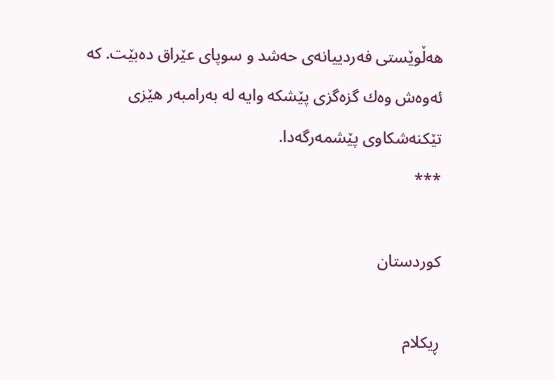هه‌ڵوێستی فه‌ردییانه‌ی حه‌شد و سوپای عێراق ده‌بێت. كه‌ ئه‌وه‌ش وه‌ك گزه‌گزی پێشكه‌ وایه‌ له‌ به‌رامبه‌ر هێزی تێكنه‌شكاوی پێشمه‌رگه‌دا.
***

کوردستان

ڕیکلام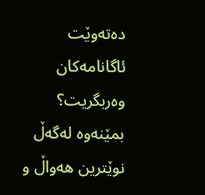دەتەوێت ئاگانامەکان وەربگریت؟
بمێنەوە لەگەڵ نوێترین هەواڵ و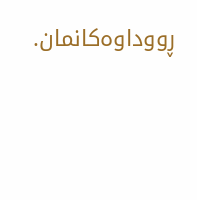ڕووداوەکانمان.